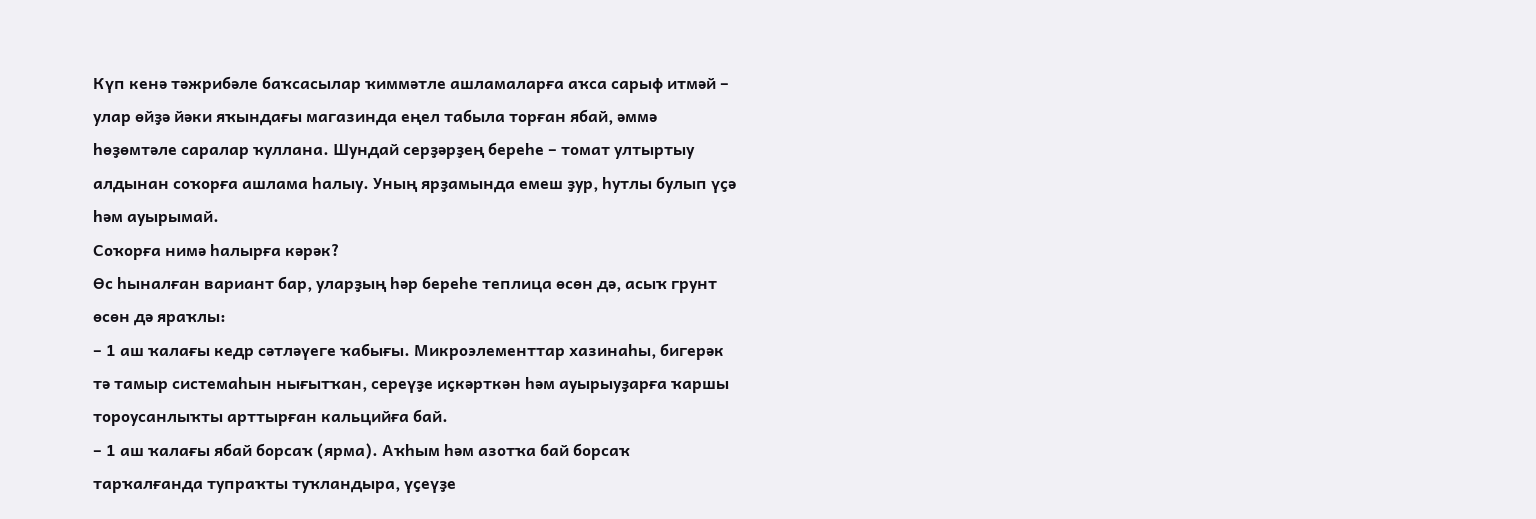Күп кенә тәжрибәле баҡсасылар ҡиммәтле ашламаларға аҡса сарыф итмәй – улар өйҙә йәки яҡындағы магазинда еңел табыла торған ябай, әммә һөҙөмтәле саралар ҡуллана. Шундай серҙәрҙең береһе – томат ултыртыу алдынан соҡорға ашлама һалыу. Уның ярҙамында емеш ҙур, һутлы булып үҫә һәм ауырымай.
Соҡорға нимә һалырға кәрәк?
Өс һыналған вариант бар, уларҙың һәр береһе теплица өсөн дә, асыҡ грунт өсөн дә яраҡлы:
– 1 аш ҡалағы кедр сәтләүеге ҡабығы. Микроэлементтар хазинаһы, бигерәк тә тамыр системаһын нығытҡан, сереүҙе иҫкәрткән һәм ауырыуҙарға ҡаршы тороусанлыҡты арттырған кальцийға бай.
– 1 аш ҡалағы ябай борсаҡ (ярма). Аҡһым һәм азотҡа бай борсаҡ тарҡалғанда тупраҡты туҡландыра, үҫеүҙе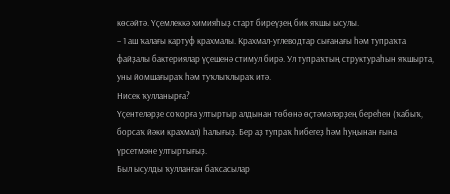көсәйтә. Үҫемлеккә химияһыҙ старт биреүҙең бик яҡшы ысулы.
– 1 аш ҡалағы картуф крахмалы. Крахмал-углеводтар сығанағы һәм тупраҡта файҙалы бактериялар үҫешенә стимул бирә. Ул тупраҡтың структураһын яҡшырта, уны йомшағыраҡ һәм туҡлыҡлыраҡ итә.
Нисек ҡулланырға?
Үҫентеләрҙе соҡорға ултыртыр алдынан төбөнә өҫтәмәләрҙең береһен (ҡабыҡ, борсаҡ йәки крахмал) һалығыҙ. Бер аҙ тупраҡ һибегеҙ һәм һуңынан ғына үрсетмәне ултыртығыҙ.
Был ысулды ҡулланған баҡсасылар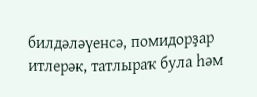билдәләүенсә, помидорҙар итлерәк, татлыраҡ була һәм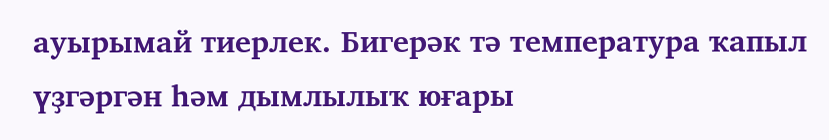ауырымай тиерлек. Бигерәк тә температура ҡапыл үҙгәргән һәм дымлылыҡ юғары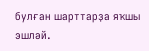булған шарттарҙа яҡшы эшләй.